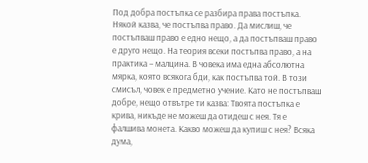Под добра постъпка се разбира права постъпка. Някой казва, че постъпва право. Да мислиш, че постъпваш право е едно нещо, а да постъпваш право е друго нещо. На теория всеки постъпва право, а на практика – малцина. В човека има една абсолютна мярка, която всякога бди, как постъпва той. В този смисъл, човек е предметно учение. Като не постъпваш добре, нещо отвътре ти казва: Твоята постъпка е крива, никъде не можеш да отидеш с нея. Тя е фалшива монета. Какво можеш да купиш с нея? Всяка дума,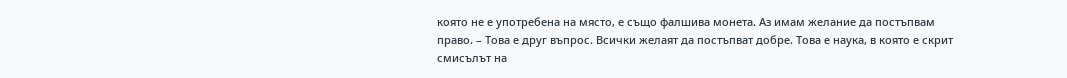която не е употребена на място, е също фалшива монета. Аз имам желание да постъпвам право. – Това е друг въпрос. Всички желаят да постъпват добре. Това е наука, в която е скрит смисълът на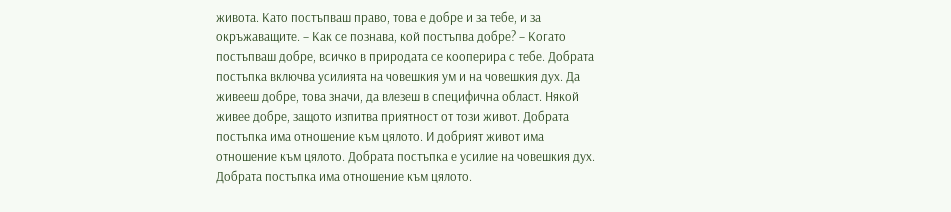живота. Като постъпваш право, това е добре и за тебе, и за окръжаващите. – Как се познава, кой постъпва добре? – Когато постъпваш добре, всичко в природата се кооперира с тебе. Добрата постъпка включва усилията на човешкия ум и на човешкия дух. Да живееш добре, това значи, да влезеш в специфична област. Някой живее добре, защото изпитва приятност от този живот. Добрата постъпка има отношение към цялото. И добрият живот има отношение към цялото. Добрата постъпка е усилие на човешкия дух.
Добрата постъпка има отношение към цялото.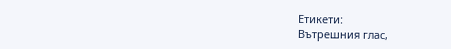Етикети:
Вътрешния глас,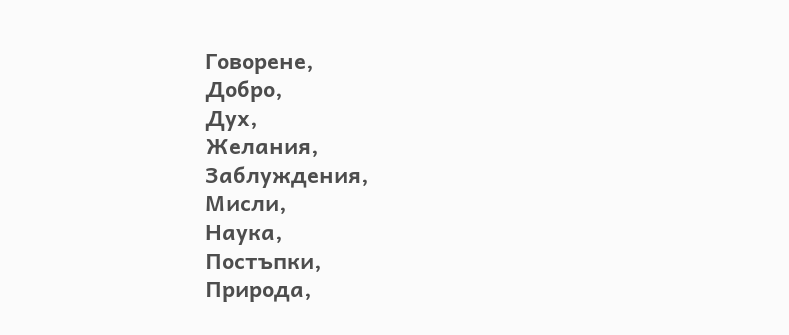Говорене,
Добро,
Дух,
Желания,
Заблуждения,
Мисли,
Наука,
Постъпки,
Природа,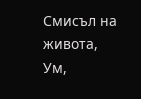Смисъл на живота,
Ум,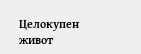Целокупен живот